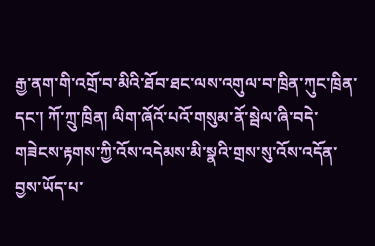རྒྱ་ནག་གི་འགྲོ་བ་མིའི་ཐོབ་ཐང་ལས་འགུལ་བ་ཁྲིན་ཀུང་ཁྲིན་དང་། ཀོ་ཀྲུ་ཁྲིན། ལིག་ཞོའོ་པའོ་གསུམ་ནོ་སྦེལ་ཞི་བདེ་གཟེངས་རྟགས་ཀྱི་འོས་འདེམས་མི་སྣའི་གྲས་སུ་འོས་འདོན་བྱས་ཡོད་པ་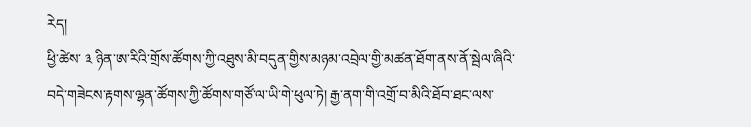རེད།
ཕྱི་ཚེས་ ༣ ཉིན་ཨ་རིའི་གྲོས་ཚོགས་ཀྱི་འཐུས་མི་བདུན་གྱིས་མཉམ་འབྲེལ་གྱི་མཚན་ཐོག་ནས་ནོ་སྦེལ་ཞིའི་བདེ་གཟེངས་རྟགས་ལྷན་ཚོགས་ཀྱི་ཚོགས་གཙོ་ལ་ཡི་གེ་ཕུལ་ཏེ། རྒྱ་ནག་གི་འགྲོ་བ་མིའི་ཐོབ་ཐང་ལས་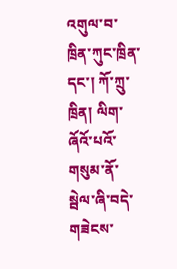འགུལ་བ་ཁྲིན་ཀུང་ཁྲིན་དང་། ཀོ་ཀྲུ་ཁྲིན། ལིག་ཞོའོ་པའོ་གསུམ་ནོ་སྦེལ་ཞི་བདེ་གཟེངས་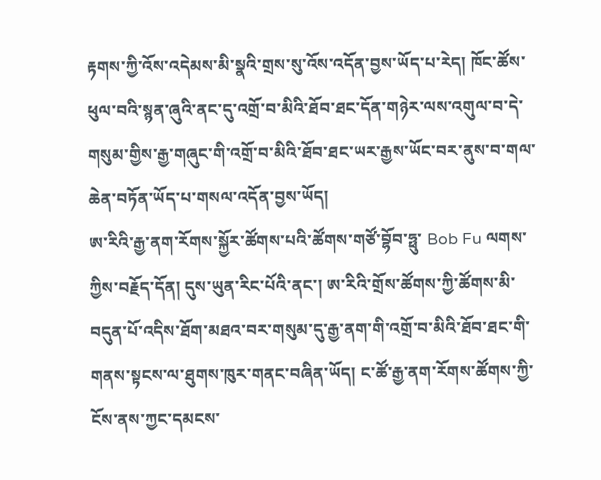རྟགས་ཀྱི་འོས་འདེམས་མི་སྣའི་གྲས་སུ་འོས་འདོན་བྱས་ཡོད་པ་རེད། ཁོང་ཚོས་ཕུལ་བའི་སྙན་ཞུའི་ནང་དུ་འགྲོ་བ་མིའི་ཐོབ་ཐང་དོན་གཉེར་ལས་འགུལ་བ་དེ་གསུམ་གྱིས་རྒྱ་གཞུང་གི་འགྲོ་བ་མིའི་ཐོབ་ཐང་ཡར་རྒྱས་ཡོང་བར་ནུས་བ་གལ་ཆེན་བཏོན་ཡོད་པ་གསལ་འདོན་བྱས་ཡོད།
ཨ་རིའི་རྒྱ་ནག་རོགས་སྐྱོར་ཚོགས་པའི་ཚོགས་གཙོ་བྷོབ་ཧྥུ་ Bob Fu ལགས་ཀྱིས་བརྗོད་དོན། དུས་ཡུན་རིང་པོའི་ནང་། ཨ་རིའི་གྲོས་ཚོགས་ཀྱི་ཚོགས་མི་བདུན་པོ་འདིས་ཐོག་མཐའ་བར་གསུམ་དུ་རྒྱ་ནག་གི་འགྲོ་བ་མིའི་ཐོབ་ཐང་གི་གནས་སྟངས་ལ་ཐུགས་ཁུར་གནང་བཞིན་ཡོད། ང་ཚོ་རྒྱ་ནག་རོགས་ཚོགས་ཀྱི་ངོས་ནས་ཀྱང་དམངས་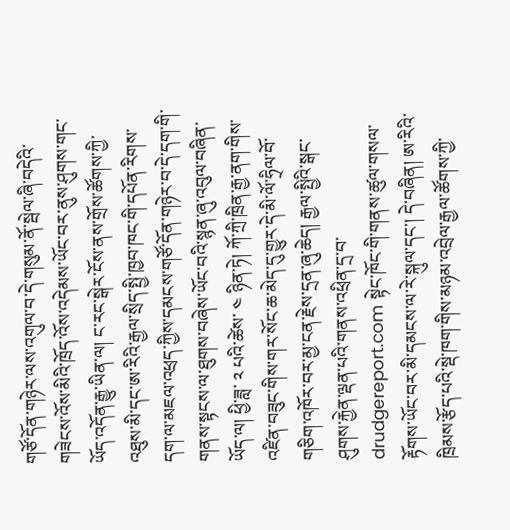གཙོ་དོན་གཉེར་ལས་འགུལ་བ་དེ་གསུམ་ནོ་སྦེལ་ཞི་བདེའི་གཟེངས་འོས་མིའི་ཁྲོད་འོས་འདེམས་ཡོང་བར་ནུས་ཤུགས་གང་ཡོད་འདོན་རྒྱུ་ཡིན་ལ། ང་རང་སྒེར་ངོས་ནས་གྲོས་ཚོགས་ཀྱི་འཐུས་མི་དང་ཨ་རིའི་རྒྱལ་སྲིད་སྤྱི་ཁྱབ་ཁང་གི་དཔོན་རིགས་དག་ལ་མཇལ་འཕྲད་ཀྱིས་དམངས་གཙོ་དོན་གཉེར་བ་དེ་དག་གི་གནས་སྟངས་ལ་ཐུགས་བཞེས་ཡོང་བའི་སྙན་ཞུ་འབུལ་བཞིན་ཡོད་ལ། ཕྱི་ཟླ་ ༢ པའི་ཚེས་ ༤ ཉིན་ཏེ། ཀོ་ཀྲི་ཁྲིན་རྒྱ་ནག་གིས་འཛིན་བཟུང་གིས་གར་སོང་ཆ་མེད་དུ་གྱུར་དེ་མི་ལོ་ཧྲིལ་བོ་གཅིག་འཁོར་བར་མྱ་ངན་རྗེས་དྲན་ཞུ་ཆེད། རྒྱལ་སྤྱིའི་སྒང་ཤུགས་རྐྱེན་ལྡན་པའི་གནས་འཕྲིན་དྲ་བ་ drudgereport.com སྟེང་ཁོང་གི་གནས་ཚུལ་གསལ་རྟོགས་ཡོང་བར་མི་དམངས་ལ་རེ་སྐུལ་དང་། དེ་བཞིན། ཨ་རིའི་ཁྲིམས་རྩོད་པའི་སྡེ་ཁག་གིས་མཉམ་འབྲེལ་རྒྱལ་ཚོགས་ཀྱི་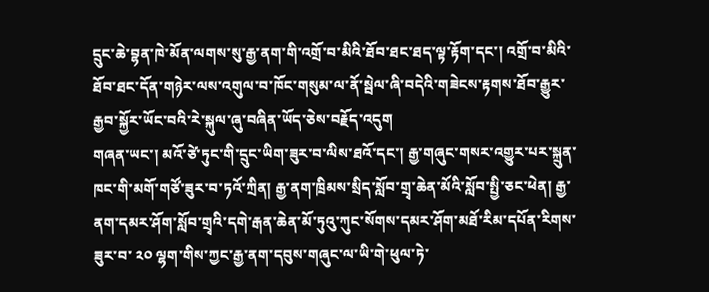དྲུང་ཆེ་བྷན་ཁེ་མོན་ལགས་སུ་རྒྱ་ནག་གི་འགྲོ་བ་མིའི་ཐོབ་ཐང་ཐད་ལྟ་རྟོག་དང་། འགྲོ་བ་མིའི་ཐོབ་ཐང་དོན་གཉེར་ལས་འགུལ་བ་ཁོང་གསུམ་ལ་ནོ་སྦེལ་ཞི་བདེའི་གཟེངས་རྟགས་ཐོབ་རྒྱུར་རྒྱབ་སྐྱོར་ཡོང་བའི་རེ་སྐུལ་ཞུ་བཞིན་ཡོད་ཅེས་བརྗོད་འདུག
གཞན་ཡང་། མའོ་ཙེ་ཏུང་གི་དྲུང་ཡིག་ཟུར་བ་ལིས་ཐའོ་དང་། རྒྱ་གཞུང་གསར་འགྱུར་པར་སྐྲུན་ཁང་གི་མགོ་གཙོ་ཟུར་བ་ཏའོ་ཀྲིན། རྒྱ་ནག་ཁྲིམས་སྲིད་སློབ་གྲྭ་ཆེན་མོའི་སློབ་སྤྱི་ཅང་ཕེན། རྒྱ་ནག་དམར་ཤོག་སློབ་གྲྭའི་དགེ་རྒན་ཆེན་མོ་ཏུའུ་ཀུང་སོགས་དམར་ཤོག་མཐོ་རིམ་དཔོན་རིགས་ཟུར་བ་ ༢༠ ལྷག་གིས་ཀྱང་རྒྱ་ནག་དབུས་གཞུང་ལ་ཡི་གེ་ཕུལ་ཏེ་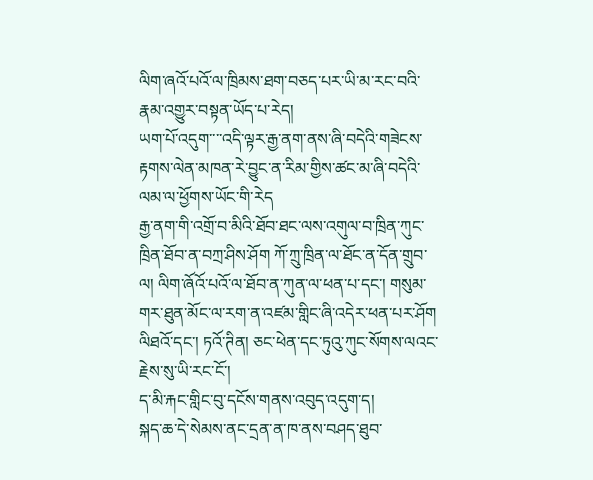ལིག་ཞའོ་པའོ་ལ་ཁྲིམས་ཐག་བཅད་པར་ཡི་མ་རང་བའི་རྣམ་འགྱུར་བསྟན་ཡོད་པ་རེད།
ཡག་པོ་འདུག་་་་འདི་ལྟར་རྒྱ་ནག་ནས་ཞི་བདེའི་གཟེངས་རྟགས་ལེན་མཁན་རེ་བྱུང་ན་རིམ་གྱིས་ཚང་མ་ཞི་བདེའི་ལམ་ལ་ཕྱོགས་ཡོང་གི་རེད
རྒྱ་ནག་གི་འགྲོ་བ་མིའི་ཐོབ་ཐང་ལས་འགུལ་བ་ཁྲིན་ཀུང་ཁྲིན་ཐོབ་ན་བཀྲ་ཤིས་ཤོག ཀོ་ཀྲུ་ཁྲིན་ལ་ཐོང་ན་དོན་གྲུབ་ལ། ལིག་ཞོའོ་པའོ་ལ་ཐོབ་ན་ཀུན་ལ་ཕན་པ་དང་། གསུམ་གར་ཐུན་མོང་ལ་རག་ན་འཛམ་གླིང་ཞི་འདེར་ཕན་པར་ཤོག
ལིཐའོ་དང་། ཏའོ་ཊིན། ཅང་ཕེན་དང་ཏུའུ་ཀུང་སོགས་ལའང་རྗེས་སུ་ཡི་རང་ངོ་།
ད་མི་རྐང་གླིང་བུ་དངོས་གནས་འབུད་འདུག་ད།
སྐད་ཆ་དེ་སེམས་ནང་དྲན་ན་ཁ་ནས་བཤད་ཐུབ་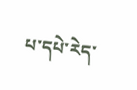པ་དཔེ་རེད་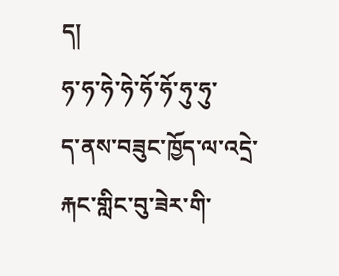ད།
ཧ་ཧ་ཧེ་ཧེ་ཧོ་ཧོ་ཧུ་ཧུ་
ད་ནས་བཟུང་ཁྱོད་ལ་འདྲེ་རྐང་གླིང་བུ་ཟེར་གི་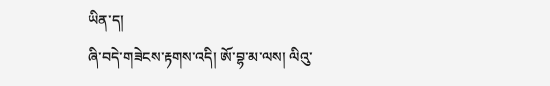ཡིན་ད།
ཞི་བདེ་གཟེངས་རྟགས་འདི། ཨོ་བྷ་མ་ལས། ལིའུ་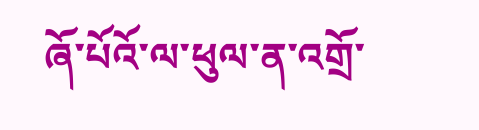ཞོ་པོའོ་ལ་ཕུལ་ན་འགྲོ་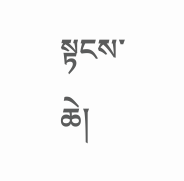སྟངས་ཆེ།